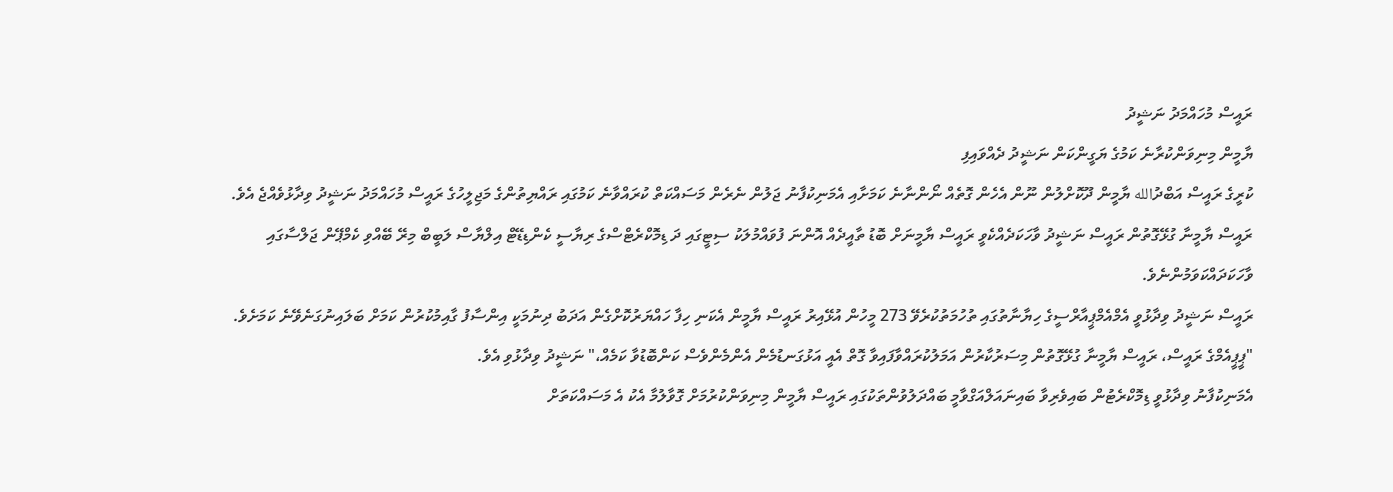ރައީސް މުހައްމަދު ނަޝީދު
ޔާމީން މިނިވަންކުރާނެ ކަމުގެ ޔަގީންކަން ނަޝީދު ދެއްވައިފި
ކުރީގެ ރައީސް އަބްދުالله ޔާމީން ދޫކޮށްލުން ނޫން އެހެން ގޮތެއް ނޯންނާނެ ކަމަށާއި އެމަނިކުފާނު ޖަލުން ނެރެން މަސައްކަތް ކުރައްވާނެ ކަމުގައި ރައްޔިތުންގެ މަޖިލީހުގެ ރައީސް މުހައްމަދު ނަޝީދު ވިދާޅުވެއްޖެ އެވެ.
ރައީސް ޔާމީނާ ގުޅޭގޮތުން ރައީސް ނަޝީދު ވާހަކަދެއްކެވީ ރައީސް ޔާމީނަށް ބޮޑު ތާއީދެއް އޮންނަ ފުވައްމުލަކު ސިޓީގައި ދަ ޑިމޮކްރެޓްސްގެ ރިޔާސީ ކެންޑިޑޭޓް އިލްޔާސް ލަބީބް މިރޭ ބޭއްވި ކެމްޕޭން ޖަލްސާގައި ވާހަކަދައްކަވަމުންނެވެ.
ރައީސް ނަޝީދު ވިދާޅުވީ އެމްއެމްޕީއާރްސީގެ ހިޔާނާތުގައި ތުހުމަތުކުރެވޭ 273 މީހުން އުޅޭއިރު ރައީސް ޔާމީން އެކަނި ހިފާ ހައްޔަރުކޮށްގެން އަދަބު ދިނުމަކީ އިންސާފު ގާއިމުކުރުން ކަމަށް ބަލައިނުގަނެވޭނެ ކަމަށެވެ.
"ޕީޕީއެމްގެ ރައީސް، ރައީސް ޔާމީނާ ގުޅޭގޮތުން މިސަރުކާރުން އަމަލުކުރައްވާފައިވާ ގޮތް އެއީ އަޅުގަނޑުމެން އެންމެންވެސް ކަންބޮޑުވާ ކަމެއް،" ނަޝީދު ވިދާޅުވި އެވެ.
އެމަނިކުފާނު ވިދާޅުވީ ޑިމޮކްރެޓުން ބައިވެރިވާ ބައިނައަލްއަގްވާމީ ބައްދަލުވުންތަކުގައި ރައީސް ޔާމީން މިނިވަންކުރުމަށް ގޮވާލުމާ އެކު އެ މަސައްކަތަށް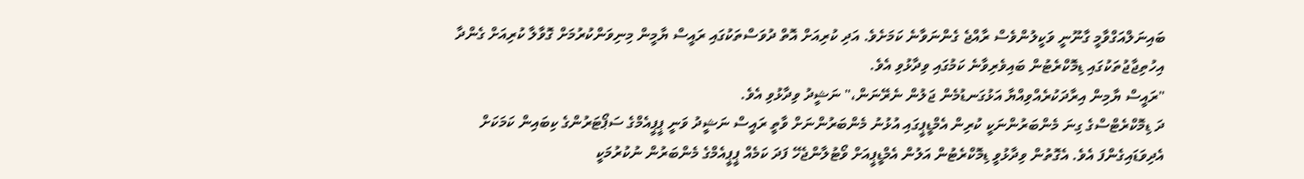ބައިނަލްއަގްވާމީ ގާނޫނީ ވަކީލުންވެސް ރާއްޖެ ގެންނަވާނެ ކަމަށެވެ. އަދި ކުރިއަށް އޮތް ދުވަސްތަކުގައި ރައީސް ޔާމީން މިނިވަންކުރުމަށް ގޮވާލާ ކުރިއަށް ގެންދާ އިހުތިޖާޖުތަކުގައި ޑިމޮކްރެޓުން ބައިވެރިވާނެ ކަމުގައި ވިދާޅުވި އެވެ.
"ރައީސް ޔާމިން އިރާދަކުރެއްވިއްޔާ އަޅުގަނޑުމެން ޖަލުން ނެރޭނަން،" ނަޝީދު ވިދާޅުވި އެވެ.
ދަ ޑިމޮކްރެޓްސްގެ ގިނަ މެންބަރުންނަކީ ކުރިން އެމްޑީޕީގައި އުޅުނު މެންބަރުންނަށް ވާތީ ރައީސް ނަޝީދު ވަނީ ޕީޕީއެމްގެ ސަޕޯޓަރުންގެ ކިބައިން ކަމަކަށް އެދިވަޑައިގެންފަ އެވެ. އެގޮތުން ވިދާޅުވީ ޑިމޮކްރެޓުން އަލުން އެމްޑީޕީއަށް ވޯޓުލާންޖެހޭ ފަދަ ކަމެއް ޕީޕީއެމްގެ މެންބަރުން ނުކުރުމަކީ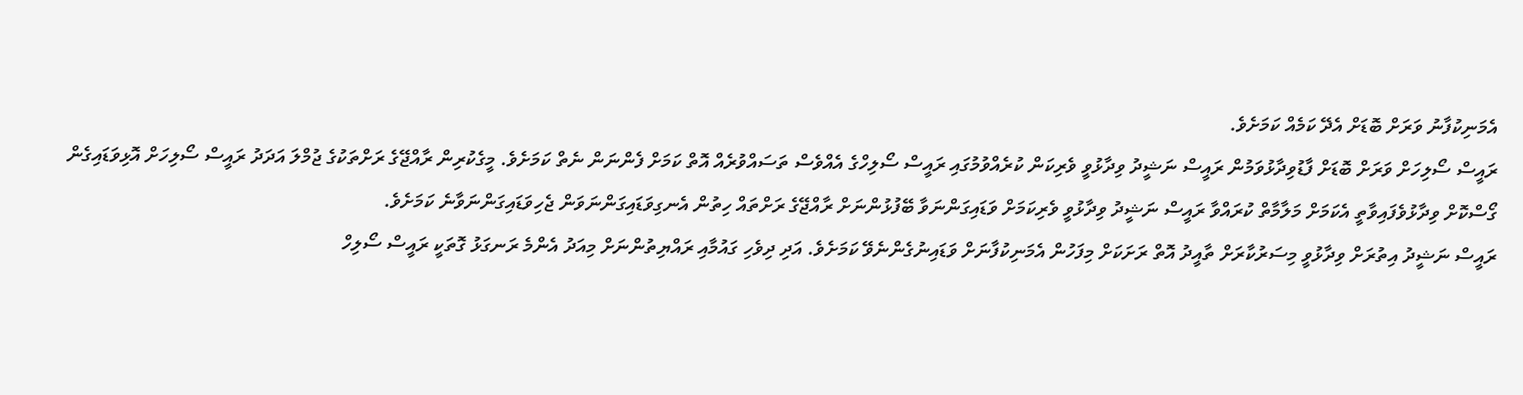އެމަނިކުފާނު ވަރަށް ބޮޑަށް އެދޭ ކަމެއް ކަމަށެވެ.
ރައީސް ސޯލިހަށް ވަރަށް ބޮޑަށް ފާޑުވިދާޅުވަމުން ރައީސް ނަޝީދު ވިދާޅުވީ ވެރިކަން ކުރެއްވުމުގައި ރައީސް ސޯލިހްގެ އެއްވެސް ތަސައްވުރެއް އޮތް ކަމަށް ފެންނަން ނެތް ކަމަށެވެ. މީގެކުރިން ރާއްޖޭގެ ރަށްތަކުގެ ޖުމްލަ އަދަދު ރައީސް ސޯލިހަށް އޮޅިވަޑައިގެން ގޯސްކޮށް ވިދާޅުވެފައިވާތީ އެކަމަށް މަލާމާތް ކުރައްވާ ރައީސް ނަޝީދު ވިދާޅުވީ ވެރިކަމަށް ވަޑައިގަންނަވާ ބޭފުޅުންނަށް ރާއްޖޭގެ ރަށްތައް ހިތުން އެނގިވަޑައިގަންނަވަން ޖެހިވަޑައިގަންނަވާނެ ކަމަށެވެ.
ރައީސް ނަޝީދު އިތުރަށް ވިދާޅުވީ މިސަރުކާރަށް ތާއީދު އޮތް ރަށަކަށް މިފަހުން އެމަނިކުފާނަށް ވަޑައިނުގެންނެވޭ ކަމަށެވެ. އަދި ދިވެހި ގައުމާއި ރައްޔިތުންނަށް މިއަދު އެންމެ ރަނގަޅު ގޮތަކީ ރައީސް ސޯލިހް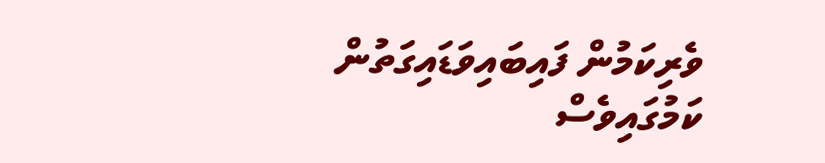ވެރިކަމުން ފައިބައިވަޑައިގަތުން ކަމުގައިވެސް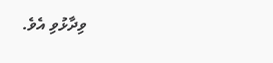ވިދާޅުވި އެވެ.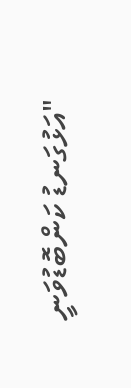"އަޅުގަނޑު ކަންބޮޑުވަނީ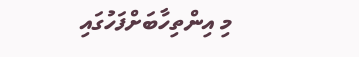މި އިންތިހާބަށްފަހުގައި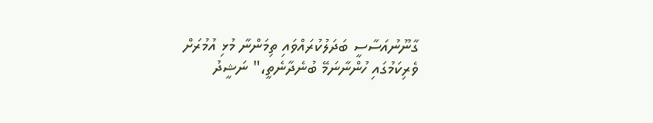ގާނޫނުއަސާސީ ބަދަލުކުރައްވައި ތިމަންނާ މުޅި އުމުރަށް ވެރިކަމުގައި ހުންނާނަމޭ ބުނެދާނެތީ،" ނަޝީދު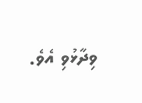ވިދާޅުވި އެވެ.